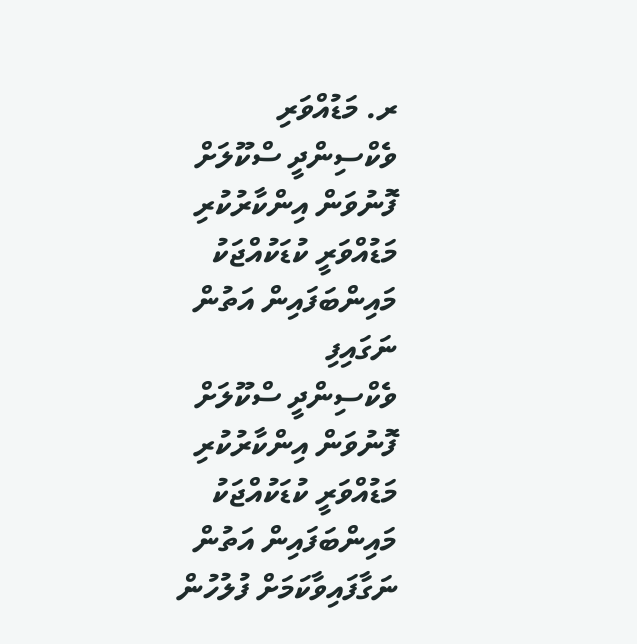ރ. މަޑުއްވަރި
ވެކްސިންދީ ސްކޫލަށް ފޮނުވަން އިންކާރުކުރި މަޑުއްވަރީ ކުޑަކުއްޖަކު މައިންބަފައިން އަތުން ނަގައިފި
ވެކްސިންދީ ސްކޫލަށް ފޮނުވަން އިންކާރުކުރި މަޑުއްވަރީ ކުޑަކުއްޖަކު މައިންބަފައިން އަތުން ނަގާފައިވާކަމަށް ފުލުހުން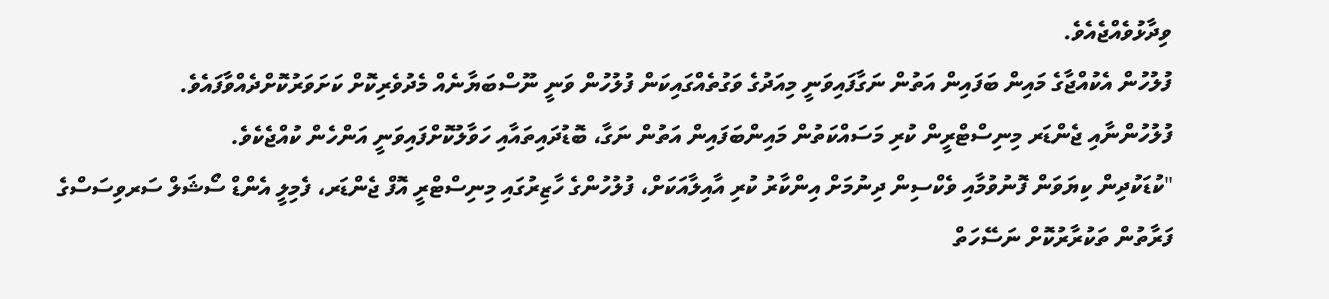ވިދާޅުވެއްޖެއެވެ.
ފުލުހުން އެކުއްޖާގެ މައިން ބަފައިން އަތުން ނަގާފައިވަނީ މިއަދުގެ ވަގުތެއްގައިކަން ފުލުހުން ވަނީ ނޫސްބަޔާނެއް މެދުވެރިކޮށް ކަށަވަރުކޮށްދެއްވާފައެވެ.
ފުލުހުންނާއި ޖެންޑަރ މިނިސްޓްރީން ކުރި މަސައްކަތުން މައިންބަފައިން އަތުން ނަގާ، ބޮޑުދައިތައާއި ހަވާލުކޮށްފައިވަނީ އަންހެން ކުއްޖެކެވެ.
"ކުޑަކުދިން ކިޔަވަން ފޮނުވުމާއި ވެކްސިން ދިނުމަށް އިންކާރު ކުރި އާއިލާއަކަށް، ފުލުހުންގެ ހާޒިރުގައި މިނިސްޓްރީ އޮފް ޖެންޑަރ، ފެމިލީ އެންޑް ސޯޝަލް ސަރވިސަސްގެ ފަރާތުން ތަކުރާރުކޮށް ނަސޭހަތް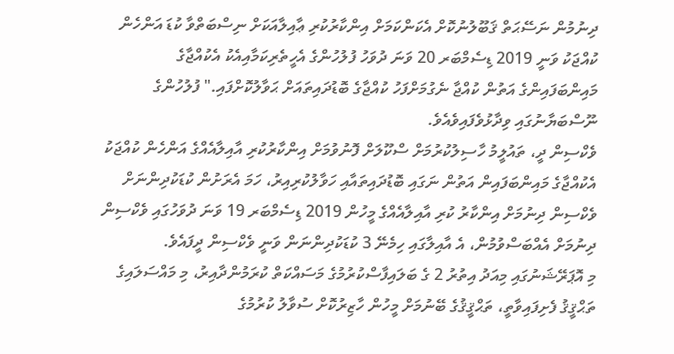ދިނުމުން ނަސޭޙަތް ޤަބޫލުނުކޮށް އެކަންކަމަށް އިންކާރުކުރި ޢާއިލާއަކަށް ނިސްބަތްވާ ކުޑަ އަންހެން ކުއްޖަކު ވަނީ 2019 ޑިސެމްބަރ 20 ވަނަ ދުވަހު ފުލުހުންގެ އެހީތެރިކަމާއިއެކު އެކުއްޖާގެ މައިންބަފައިންގެ އަތުން ކުއްޖާ ނެގުމަށްފަހު ކުއްޖާގެ ބޮޑުދައިތައަށް ޙަވާލުކޮށްފައި." ފުލުހުންގެ ނޫސްބަޔާނުގައި ވިދާޅުވެފައިވެއެވެ.
ވެކްސިން ދީ، ތައުލީމު ހާސިލުކުރުމަށް ސްކޫލަށް ފޮނުވުމަށް އިންކާރުކުރި އާއިލާއެއްގެ އަންހެން ކުއްޖަކު އެކުއްޖާގެ މައިންބަފައިން އަތުން ނަގައި ބޮޑުދައިތައާއި ހަވާލުކުރިއިރު، ހަމަ އެރަށުން ކުޑަކުދިންނަށް ވެކްސިން ދިނުމަށް އިންކާރު ކުރި އާއިލާއެއްގެ މީހުން 2019 ޑިސެމްބަރ 19 ވަނަ ދުވަހުގައި ވެކްސިން ދިނުމަށް އެއްބަސްވުމުން، އެ އާއިލާގައި ހިމެނޭ 3 ކުޑަކުދިންނަން ވަނީ ވެކްސިން ދީފައެވެ.
މި އޮޕަރޭޝަނުގައި މިއަދު އިތުރު 2 ގެ ބަލައިފާސްކުރުމުގެ މަސައްކަތް ކުރަމުންދާއިރު، މި މައްސަލައިގެ ތަޙްޤީޤު ފެށިފައިވާތީ، ތަޙްޤީޤުގެ ބޭނުމަށް މީހުން ހާޒިރުކޮށް ސުވާލު ކުރުމުގެ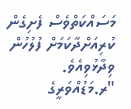މަސައްކަތްވެސް ފެށިގެން ކުރިއަށްދާކަމަށް ފުލުހުން ވިދާޅުވިއެވެ.
"ރ.މަޑުއްވަރީގެ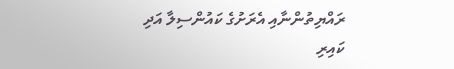ރައްޔިތުންނާއި އެރަށުގެ ކައުންސިލާ އަދި ކައިރި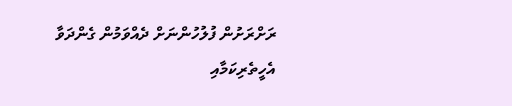ރަށްރަށުން ފުލުހުންނަށް ދެއްވަމުން ގެންދަވާ
އެހީތެރިކަމާއި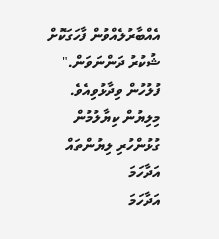އެއްބާރުލެއްވުން ފާހަގަކޮށް ޝުކުރު ދަންނަވަން." ފުލުހުން ވިދާޅުވިއެވެ.
މިލިޔުން ކިޔާލުމުން
ގުޅުންހުރި ލިޔުންތައް
އަދާހަމަ
އަދާހަމަ